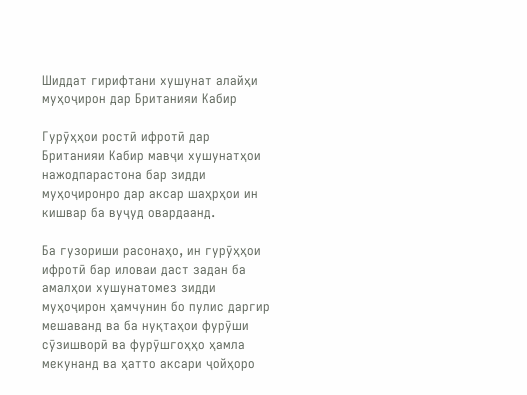Шиддат гирифтани хушунат алайҳи муҳоҷирон дар Британияи Кабир

Гурӯҳҳои ростӣ ифротӣ дар Британияи Кабир мавҷи хушунатҳои нажодпарастона бар зидди муҳоҷиронро дар аксар шаҳрҳои ин кишвар ба вуҷуд овардаанд.

Ба гузориши расонаҳо, ин гурӯҳҳои ифротӣ бар иловаи даст задан ба амалҳои хушунатомез зидди муҳоҷирон ҳамчунин бо пулис даргир мешаванд ва ба нуқтаҳои фурӯши сӯзишворӣ ва фурӯшгоҳҳо ҳамла мекунанд ва ҳатто аксари ҷойҳоро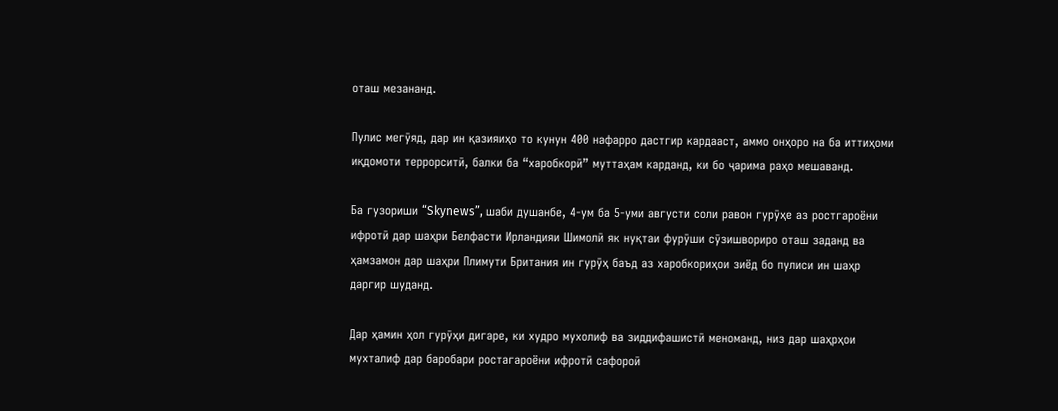оташ мезананд.

Пулис мегӯяд, дар ин қазияиҳо то кунун 400 нафарро дастгир кардааст, аммо онҳоро на ба иттиҳоми иқдомоти террорситӣ, балки ба “харобкорӣ” муттаҳам карданд, ки бо ҷарима раҳо мешаванд.

Ба гузориши “Skynews”, шаби душанбе, 4-ум ба 5-уми августи соли равон гурӯҳе аз ростгароёни ифротӣ дар шаҳри Белфасти Ирландияи Шимолӣ як нуқтаи фурӯши сӯзишвориро оташ заданд ва ҳамзамон дар шаҳри Плимути Британия ин гурӯҳ баъд аз харобкориҳои зиёд бо пулиси ин шаҳр даргир шуданд.

Дар ҳамин ҳол гурӯҳи дигаре, ки худро мухолиф ва зиддифашистӣ меноманд, низ дар шаҳрҳои мухталиф дар баробари ростагароёни ифротӣ сафороӣ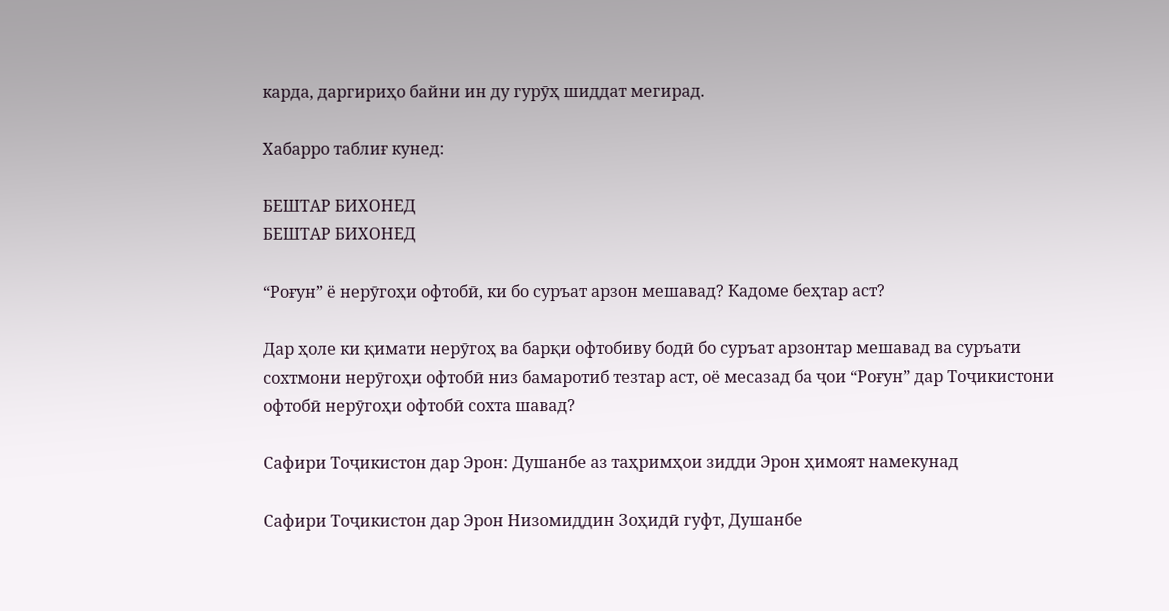карда, даргириҳо байни ин ду гурӯҳ шиддат мегирад.

Хабарро таблиғ кунед:

БЕШТАР БИХОНЕД
БЕШТАР БИХОНЕД

“Роғун” ё нерӯгоҳи офтобӣ, ки бо суръат арзон мешавад? Кадоме беҳтар аст?

Дар ҳоле ки қимати нерӯгоҳ ва барқи офтобиву бодӣ бо суръат арзонтар мешавад ва суръати сохтмони нерӯгоҳи офтобӣ низ бамаротиб тезтар аст, оё месазад ба ҷои “Роғун” дар Тоҷикистони офтобӣ нерӯгоҳи офтобӣ сохта шавад?

Сафири Тоҷикистон дар Эрон: Душанбе аз таҳримҳои зидди Эрон ҳимоят намекунад

Сафири Тоҷикистон дар Эрон Низомиддин Зоҳидӣ гуфт, Душанбе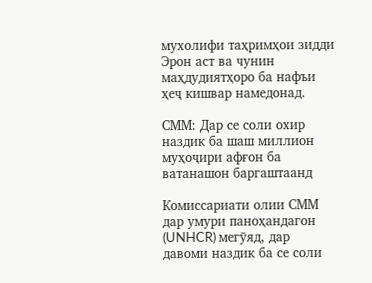мухолифи таҳримҳои зидди Эрон аст ва чунин маҳдудиятҳоро ба нафъи ҳеҷ кишвар намедонад.

СММ: Дар се соли охир наздик ба шаш миллион муҳоҷири афғон ба ватанашон баргаштаанд

Комиссариати олии СММ дар умури паноҳандагон (UNHCR) мегӯяд, дар давоми наздик ба се соли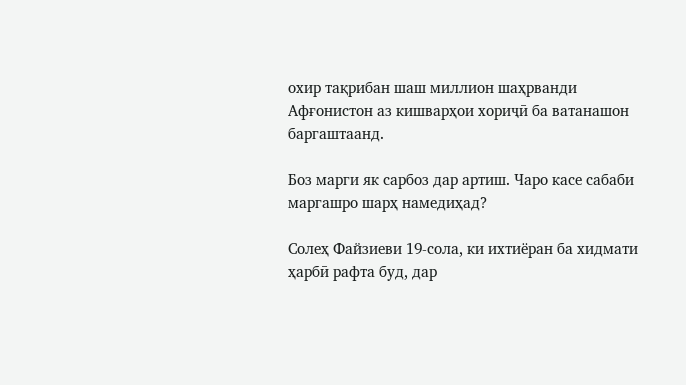охир тақрибан шаш миллион шаҳрванди Афғонистон аз кишварҳои хориҷӣ ба ватанашон баргаштаанд.

Боз марги як сарбоз дар артиш. Чаро касе сабаби маргашро шарҳ намедиҳад?

Солеҳ Файзиеви 19-сола, ки ихтиёран ба хидмати ҳарбӣ рафта буд, дар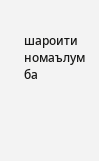шароити номаълум ба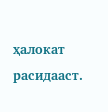ҳалокат расидааст.